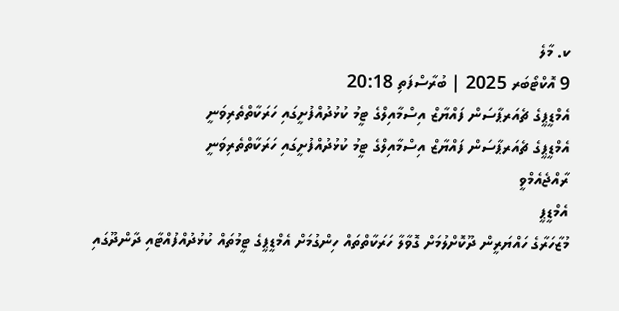ކ. މާލެ
9 އޮކްޓޯބަރ 2025 | ބުރާސްފަތި 20:18
އެމްޑީޕީގެ ޗެއަރޕާސަން ފައްޔާޒް އިސްމާއިލްގެ ޓީމު ކުޅުދުއްފުށީގައި ހަރަކާތްތެރިވަނީ
އެމްޑީޕީގެ ޗެއަރޕާސަން ފައްޔާޒް އިސްމާއިލްގެ ޓީމު ކުޅުދުއްފުށީގައި ހަރަކާތްތެރިވަނީ
ރާއްޖެއެމްވީ
އެމްޑީޕީ
މުޒާހަރާގެ ހައްޔަރީން ދޫކޮށްލުމަށް ގޮވާލާ ހަރަކާތްތައް ހިންގުމަށް އެމްޑީޕީގެ ޓީމުތައް ކުޅުދުއްފުއްޓާއި ދާންދޫގައި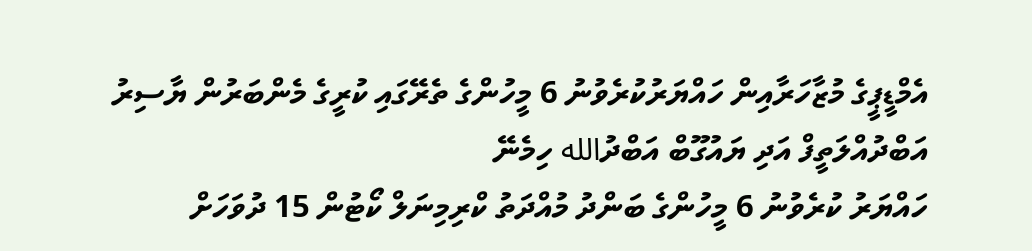އެމްޑީޕީގެ މުޒާހަރާއިން ހައްޔަރުކުރެވުނު 6 މީހުންގެ ތެރޭގައި ކުރީގެ މެންބަރުން ޔާސިރު އަބްދުއްލަތީފް އަދި ޔައުގޫބް އަބްދުالله ހިމެނޭ
ހައްޔަރު ކުރެވުނު 6 މީހުންގެ ބަންދު މުއްދަތު ކްރިމިނަލް ކޯޓުން 15 ދުވަހަށް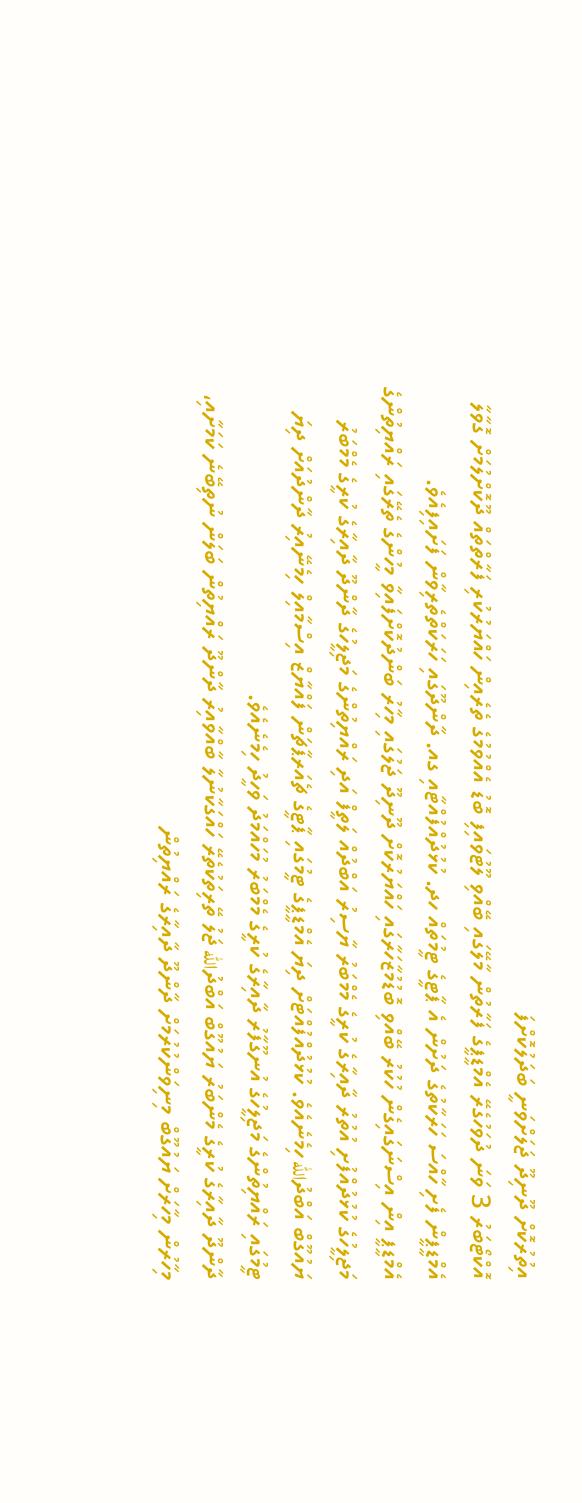އިތުރުކޮށް ދޫނިދޫ ޖަލަށްވަނީ ބަދަލުކޮށްފަ
އޮކްޓޯބަރު 3 ވަނަ ދުވަހުގެރޭ އެމްޑީޕީގެ ފަރާތުން މާލޭގައި ބޭއްވި ލޫޓުވައިފި ބޮޑު އެއްވުމުގެ ތެރެއިން ހައްޔަރުކުރި ފަރާތްތައް ދޫކޮށްލުމަށް ގޮވާލާ އެމްޑީޕީން ފެށި ހާއްސަ ހަރަކާތުގެ ދަށުން އެ ޕާޓީގެ ޓީމުތައް ހދ. ކުޅުދުއްފުއްޓާއި ގއ. ދާންދޫގައި ހަރަކަތްތެރިވާން ފަށައިފިއެވެ.
އެމްޑީޕީ އިން އިސްނަގައިގެން ހުކުރު ބޭއްވި ބޮޑުމުޒާހަރާގައި ހައްޔަރުކޮށް ދޫނިދޫ ޖަލުގައި މިހާރު ބަންދުކޮށްފައިވާ މީހުންގެ ތެރޭގައި ރައްޔިތުންގެ މަޖިލީހުގެ ކުޅުދުއްފުށި އުތުރު ދާއިރާގެ ކުރީގެ މެމްބަރު ޔާސިރު އަބްދުއް ލަތީފް އަދި ރައްޔިތުންގެ މަޖިލީހުގެ ދާންދޫ ދާއިރާގެ ކުރީގެ މެމްބަރު ޔައުގޫބް އަބްދުالله ހިމެނެއެވެ. ކުޅުދުއްފުއްޓަށް ދިޔަ އެމްޑީޕީގެ ޓީމުގައި ޕާޓީގެ ޗެއަރޕާޗަން ފައްޔާޒް އިސްމާއިލް ހިމެނޭއިރު ދާންދުއަށް ދިޔަ ޓީމުގައި ރައްޔިތުންގެ މަޖިލީހުގެ އުނގޫފާރު ދާއިރާގެ ކުރީގެ މެމްބަރު މުހައްމަދު ވަހީދު ހިމެނެއެވެ.
ދާންދޫ ދާއިރާގެ ކުރީގެ މެންބަރު ޔައުގޫބް އަބްދުالله ޖަލު ތޭރިތަކުތެރޭ ހައްގަކާނުލާ ބާއްވާއިރު ދާންދޫ ރައްޔިތުން ބަލަން ނުތިބޭނެ ކަމަށާއި، މިހާރުން މިހާރަށް ޔައުގޫބް މިނިވަންކުރުމަށް ދާންދޫ ދާއިރާގެ ރައްޔިތުން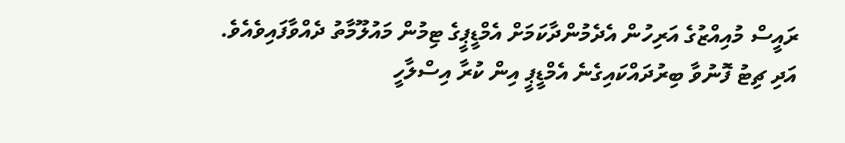ރައީސް މުއިއްޒުގެ އަރިހުން އެދެމުންދާކަމަށް އެމްޑީޕީގެ ޓިމުން މައުލޫމާތު ދެއްވާފައިވެއެވެ.
އަދި ޗިޓު ފޮނުވާ ބިރުދައްކައިގެނެ އެމްޑީޕީ އިން ކުރާ އިސްލާހީ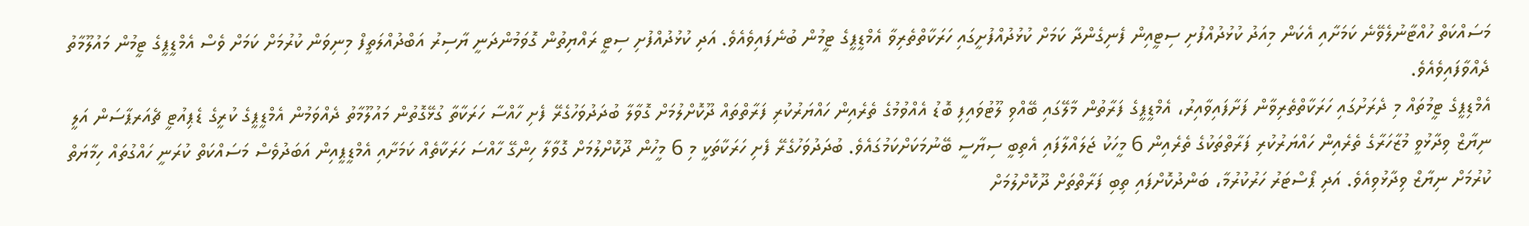މަސައްކަތް ހުއްޓާނުލެވޭނެ ކަމަށާއި އެކަން މިއަދު ކުޅުދުއްފުށި ސިޓީއިން ފެނިގެންދާ ކަމަށް ކުޅުދުއްފުށީގައި ހަރަކާތްތެރިވާ އެމްޑީޕީގެ ޓީމުން ބުނެފައިވެއެވެ. އަދި ކުޅުދުއްފުށި ސިޓީ ރައްޔިތުން ގޮވަމުންދަނީ ޔާސިރު އަބްދުއްލަތީފް މިނިވަން ކުރުމަށް ކަމަށް ވެސް އެމްޑީޕީގެ ޓީމުން މައުލޫމާތު ދެއްވާފައިވެއެވެ.
އެމްޑިޕީގެ ޓީމުތައް މި ދެރަށުގައި ހަރަކާތްތެރިވާން ފަށާފައިވާއިރު، އެމްޑީޕީގެ ފަރާތުން މާލޭގައި ބޭއްވި ލޫޓުވައިފި ބޮޑު އެއްވުމުގެ ތެރެއިން ހައްޔަރުކުރި ފަރާތްތައް ދޫކޮށްލުމަށް ގޮވާލާ ބުދަދުވަހުގެރޭ ފެށި ހާއްސާ ހަރަކާތާ ގުޅޭގޮތުން މައުލޫމާތު ދެއްވަމުން އެމްޑީޕީގެ ކުރީގެ ޑެޕިއުޓީ ޗެއަރޕާސަން އަލީ ނިޔާޒް ވިދާޅުވީ މުޒާހަރާގެ ތެރެއިން ހައްޔަރުކުރި ފަރާތްތަކުގެ ތެރެއިން 6 މީހަކު ޖަލައްލާފައި އެތިބީ ސިޔާސީ ބޭނުމަކަށްކަމުގައެވެ. ބުދަދުވަހުގެރޭ ފެށި ހަރަކާތަކީ މި 6 މީހުން ދޫކޮށްލުމަށް ގޮވާލާ ހިންގޭ ހާއްސަ ހަރަކާތެއް ކަމަށާއި އެމްޑީޕީއިން އަބަދުވެސް މަސައްކަތް ކުރަނީ ހައްގުތައް ހިމާޔަތް ކުރުމަށް ނިޔާޒް ވިދާޅުވިއެވެ. އަދި ޕޯސްޓަރު ހަރުކުރުމާ، ބަންދުކޮށްފައި ތިބި ފަރާތްތަށް ދޫކޮށްލުމަށް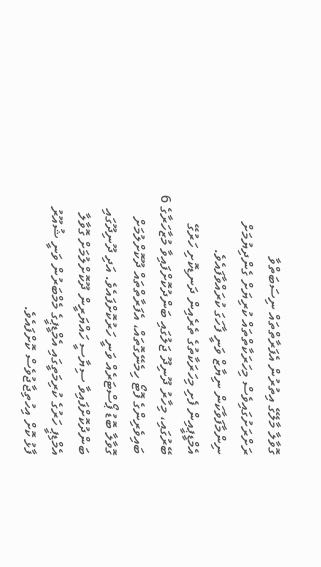ގޮވާލާ މާލޭގެ އިތުރުން އެފަރާތްތައް ނިސަބަތްވާ ރަށްރަށުގައިވެސް މިހަރަކާތްތައް ކުރިޔަށް ގެންދިޔުމަށް ނިންމާފަވާކަން ނިޔާޒް ވަނީ ފާހަގަ ކުރައްވާފައެވެ.
އެމްޑީޕީއިން ފެށި މިހަރަކާތުގެ ތެރެއިން ދަނޑިކޮށި ހަރުގޭ ބޭރުގައި، މިހާރު ދޫނިދޫ ޖަލުގައި ބަންދުކޮށްފައިވާ މުޒާހަރާގެ 6 ބައިވެރިންގެ ފޮޓޯ ހިމެނޭގޮތައް، އެފަރާތްތައް ދޫކޮށްލުމަށް ގޮވާލާ ބޮޑު ޕޯސްޓަރެއް ވަނީ ހަރުކޮށްފައެވެ. އަދި ދޫނިދޫގައި ބަންދުކޮށްފައިވާ ސިޔާސީ ހައްޔަރީން ދޫކޮށްލުމަށް ގޮވާލާ އެމްޑިޕީ ހަރުގެ ކުރިމަތީގައި އެމްޑީޕީގެ މެމްބަރުން ވަނީ ޝުއޫރު ފާޅު ކޮށް އިހުތިޖާޖުވެސް ކޮށްފައެވެ.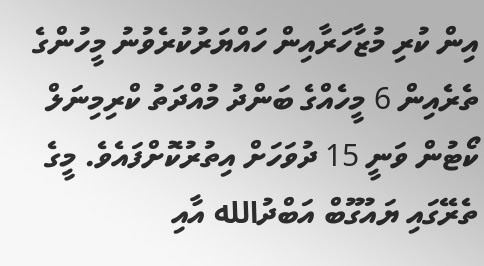އިން ކުރި މުޒާހަރާއިން ހައްޔަރުކުރެވުނު މީހުންގެ ތެރެއިން 6 މީހެއްގެ ބަންދު މުއްދަތު ކްރިމިނަލް ކޯޓުން ވަނީ 15 ދުވަހަށް އިތުރުކޮށްފައެވެ. މީގެ ތެރޭގައި ޔައުގޫބް އަބްދުالله އާއި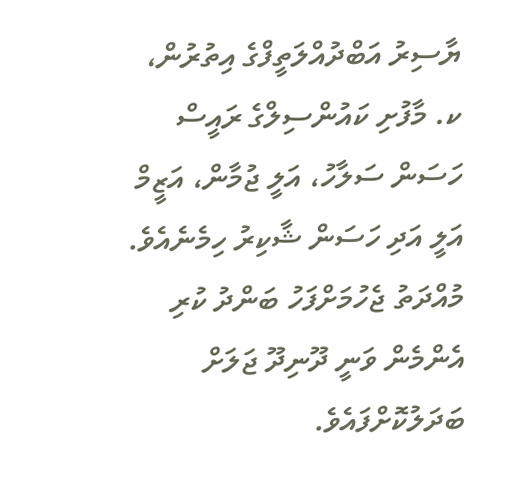ޔާސިރު އަބްދުއްލަތީފްގެ އިތުރުން، ކ. މާފުށި ކައުންސިލްގެ ރައީސް ހަސަން ސަލާހު، އަލީ ޖުމާން، އަޒީމް އަލީ އަދި ހަސަން ޝާކިރު ހިމެނެއެވެ. މުއްދަތު ޖެހުމަށްފަހު ބަންދު ކުރި އެންމެން ވަނީ ދޫނިދޫ ޖަލަށް ބަދަލުކޮށްފައެވެ.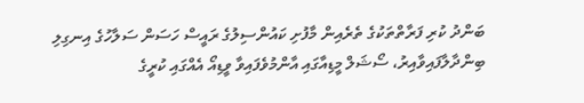ބަންދު ކުރި ފަރާތްތަކުގެ ތެރެއިން މާފުށި ކައުންސިލުގެ ރައީސް ހަސަން ސަލާހުގެ އިނގިލި ބިންދާލާފައިވާއިރު، ސޯޝަލް މީޑިއާގައި އާންމުވެފައިވާ ވީޑިއޯ އެއްގައި ކުރީގެ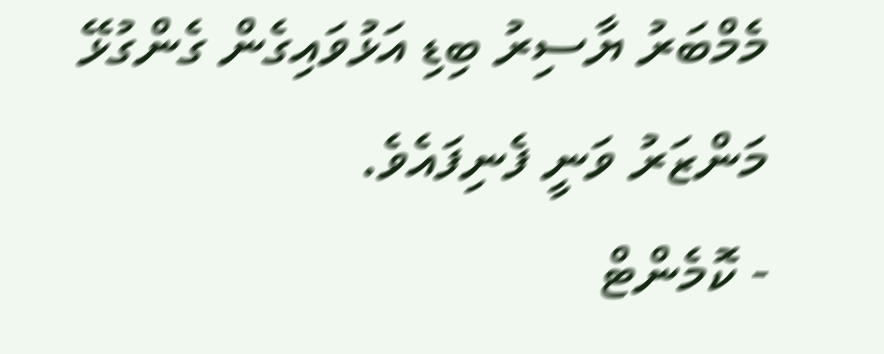މެމްބަރު ޔާސިރު ބިޑި އަޅުވައިގެން ގެންގުޅޭ މަންޒަރު ވަނީ ފެނިފައެވެ.
- ކޮމެންޓް